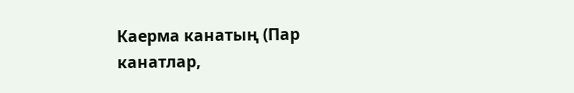Каерма канатың (Пар канатлар,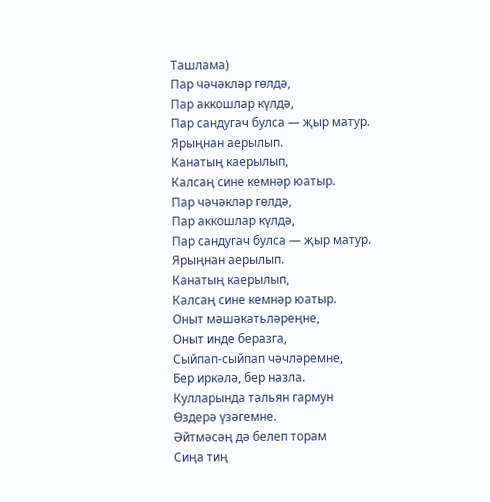Ташлама)
Пар чәчәкләр гөлдә,
Пар аккошлар күлдә,
Пар сандугач булса — җыр матур.
Ярыңнан аерылып.
Канатың каерылып,
Калсаң сине кемнәр юатыр.
Пар чәчәкләр гөлдә,
Пар аккошлар күлдә,
Пар сандугач булса — җыр матур.
Ярыңнан аерылып.
Канатың каерылып,
Калсаң сине кемнәр юатыр.
Оныт мәшәкатьләреңне,
Оныт инде беразга,
Сыйпап-сыйпап чәчләремне,
Бер иркәлә, бер назла.
Кулларында тальян гармун
Өздерә үзәгемне.
Әйтмәсәң дә белеп торам
Сиңа тиң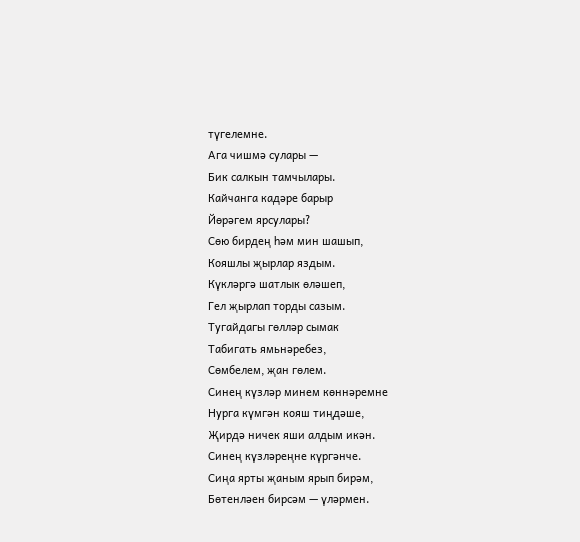түгелемне.
Ага чишмә сулары —
Бик салкын тамчылары.
Кайчанга кадәре барыр
Йөрәгем ярсулары?
Сөю бирдең һәм мин шашып,
Кояшлы җырлар яздым.
Күкләргә шатлык өләшеп,
Гел җырлап торды сазым.
Тугайдагы гөлләр сымак
Табигать ямьнәребез,
Сөмбелем, җан гөлем.
Синең күзләр минем көннәремне
Нурга күмгән кояш тиңдәше,
Җирдә ничек яши алдым икән.
Синең күзләреңне күргәнче.
Сиңа ярты җаным ярып бирәм,
Бөтенләен бирсәм — үләрмен.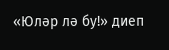«Юләр лә бу!» диеп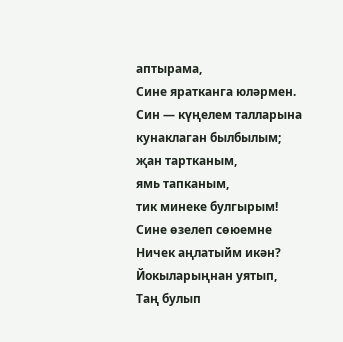аптырама,
Сине яратканга юләрмен.
Син — күңелем талларына
кунаклаган былбылым;
җан тартканым,
ямь тапканым,
тик минеке булгырым!
Сине өзелеп сөюемне
Ничек аңлатыйм икән?
Йокыларыңнан уятып,
Таң булып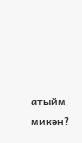атыйм микән?